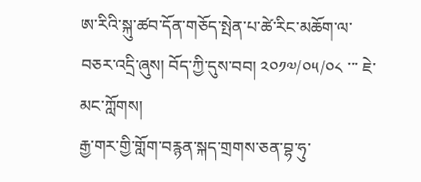ཨ་རིའི་སྐུ་ཚབ་དོན་གཅོད་སྤེན་པ་ཚེ་རིང་མཆོག་ལ་བཅར་འདྲི་ཞུས། བོད་ཀྱི་དུས་བབ། ༢༠༡༧/༠༥/༠༨ ་་་ ཇེ་མང་ཀློགས།
རྒྱ་གར་གྱི་གློག་བརྙན་སྐད་གྲགས་ཅན་བྷ་ཧུ་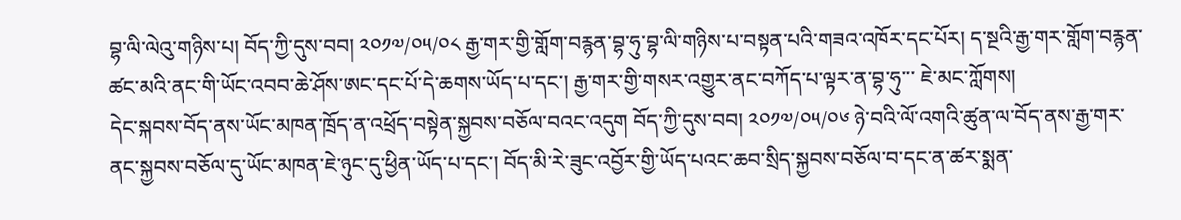བྷ་ལི་ལེའུ་གཉིས་པ། བོད་ཀྱི་དུས་བབ། ༢༠༡༧/༠༥/༠༨ རྒྱ་གར་གྱི་གློག་བརྙན་བྷ་ཧུ་བྷ་ལི་གཉིས་པ་བསྟན་པའི་གཟའ་འཁོར་དང་པོར། ད་སྔའི་རྒྱ་གར་གློག་བརྙན་ཚང་མའི་ནང་གི་ཡོང་འབབ་ཆེ་ཤོས་ཨང་དང་པོ་དེ་ཆགས་ཡོད་པ་དང་། རྒྱ་གར་གྱི་གསར་འགྱུར་ནང་བཀོད་པ་ལྟར་ན་བྷ་ཧུ་་་ ཇེ་མང་ཀློགས།
དེང་སྐབས་བོད་ནས་ཡོང་མཁན་ཁྲོད་ན་འཕྲོད་བསྟེན་སྐྱབས་བཅོལ་བའང་འདུག བོད་ཀྱི་དུས་བབ། ༢༠༡༧/༠༥/༠༦ ཉེ་བའི་ལོ་འགའི་ཚུན་ལ་བོད་ནས་རྒྱ་གར་ནང་སྐྱབས་བཅོལ་དུ་ཡོང་མཁན་ཇེ་ཉུང་དུ་ཕྱིན་ཡོད་པ་དང་། བོད་མི་རེ་ཟུང་འབྱོར་གྱི་ཡོད་པའང་ཆབ་སྲིད་སྐྱབས་བཅོལ་བ་དང་ན་ཚར་སྨན་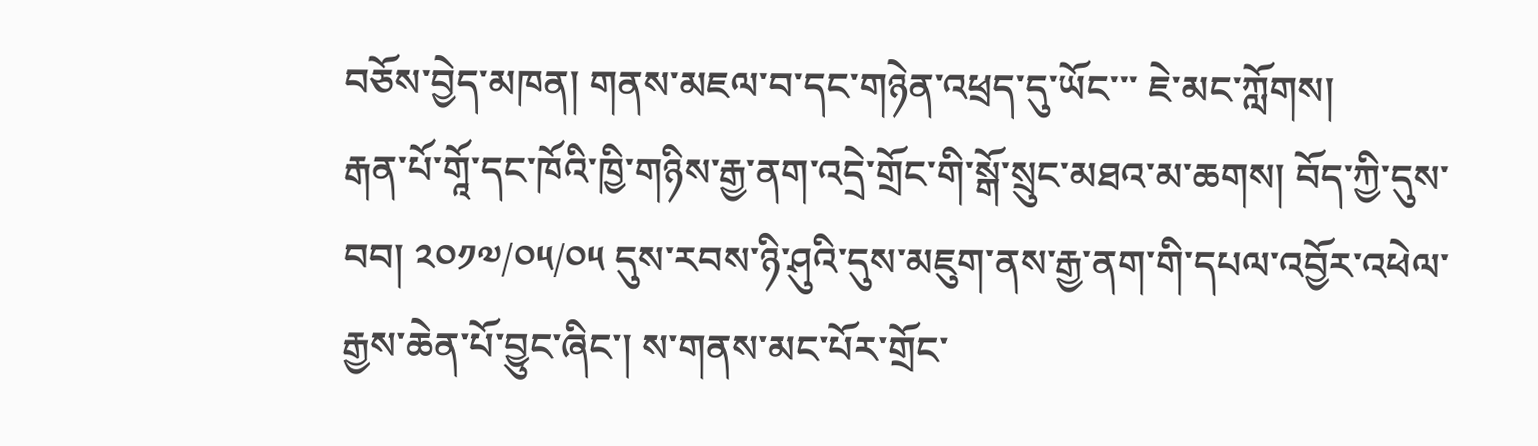བཅོས་བྱེད་མཁན། གནས་མཇལ་བ་དང་གཉེན་འཕྲད་དུ་ཡོང་་་ ཇེ་མང་ཀློགས།
རྒན་པོ་གཱོ་དང་ཁོའི་ཁྱི་གཉིས་རྒྱ་ནག་འདྲེ་གྲོང་གི་སྒོ་སྲུང་མཐའ་མ་ཆགས། བོད་ཀྱི་དུས་བབ། ༢༠༡༧/༠༥/༠༥ དུས་རབས་ཉི་ཤུའི་དུས་མཇུག་ནས་རྒྱ་ནག་གི་དཔལ་འབྱོར་འཕེལ་རྒྱས་ཆེན་པོ་བྱུང་ཞིང་། ས་གནས་མང་པོར་གྲོང་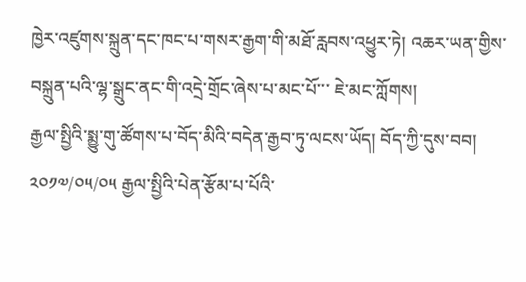ཁྱེར་འཛུགས་སྐྲུན་དང་ཁང་པ་གསར་རྒྱག་གི་མཐོ་རླབས་འཕྱུར་ཏེ། འཆར་ཡན་གྱིས་བསྐྲུན་པའི་ལྷ་སྒྲུང་ནང་གི་འདྲེ་གྲོང་ཞེས་པ་མང་པོ་་་ ཇེ་མང་ཀློགས།
རྒྱལ་སྤྱིའི་སྨྱུ་གུ་ཚོགས་པ་བོད་མིའི་བདེན་རྒྱབ་ཏུ་ལངས་ཡོད། བོད་ཀྱི་དུས་བབ། ༢༠༡༧/༠༥/༠༥ རྒྱལ་སྤྱིའི་པེན་རྩོམ་པ་པོའི་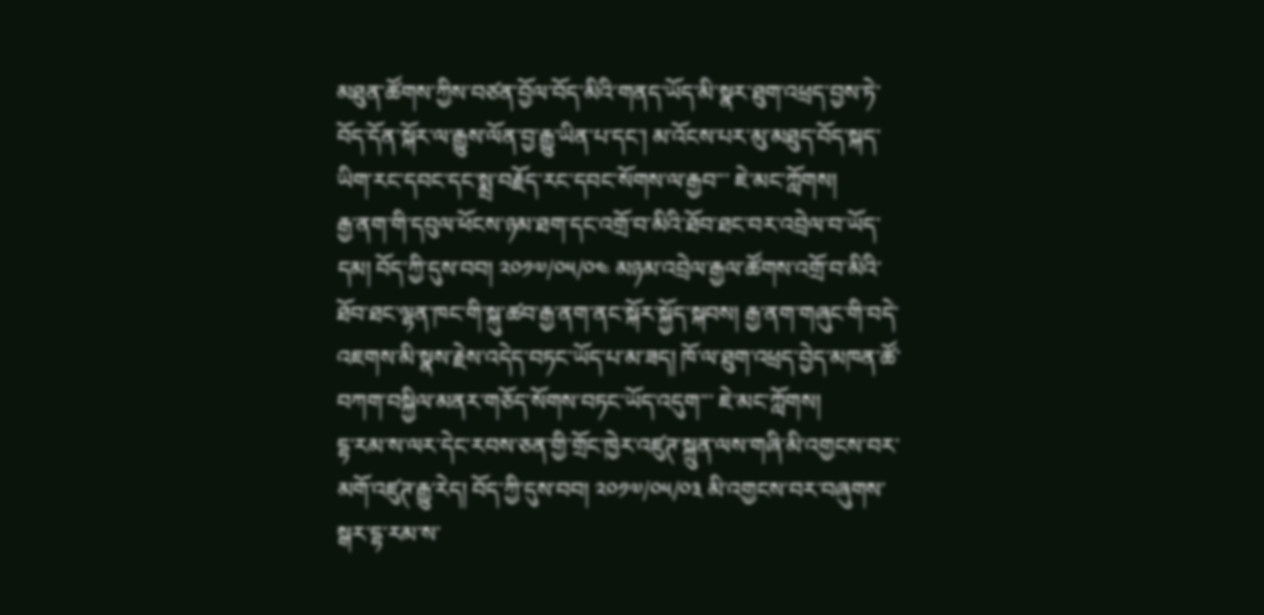མཐུན་ཚོགས་ཀྱིས་བཙན་བྱོལ་བོད་མིའི་གནད་ཡོད་མི་སྣར་ཐུག་འཕྲད་བྱས་ཏེ་བོད་དོན་སྐོར་ལ་རྒྱུས་ལོན་བྱ་རྒྱུ་ཡིན་པ་དང་། མ་འོངས་པར་མུ་མཐུད་བོད་སྐད་ཡིག་རང་དབང་དང་སྨྲ་བརྗོད་རང་དབང་སོགས་ལ་རྒྱབ་་་ ཇེ་མང་ཀློགས།
རྒྱ་ནག་གི་དབུལ་ཕོངས་ཉམ་ཐག་དང་འགྲོ་བ་མིའི་ཐོབ་ཐང་བར་འབྲེལ་བ་ཡོད་དམ། བོད་ཀྱི་དུས་བབ། ༢༠༡༧/༠༥/༠༤ མཉམ་འབྲེལ་རྒྱལ་ཚོགས་འགྲོ་བ་མིའི་ཐོབ་ཐང་ལྷན་ཁང་གི་སྐུ་ཚབ་རྒྱ་ནག་ནང་སྐོར་སྐྱོད་སྐབས། རྒྱ་ནག་གཞུང་གི་བདེ་འཇགས་མི་སྣས་རྗེས་འདེད་བཏང་ཡོད་པ་མ་ཟད། ཁོ་ལ་ཐུག་འཕྲད་བྱེད་མཁན་ཚོ་བཀག་བསྐྱིལ་མནར་གཅོད་སོགས་བཏང་ཡོད་འདུག་་་ ཇེ་མང་ཀློགས།
དྷ་རམ་ས་ལར་དེང་རབས་ཅན་གྱི་གྲོང་ཁྱེར་འཛུཊ་སྐྲུན་ལས་གཞི་མི་འགྱངས་བར་མགོ་འཛུཊ་རྒྱུ་རེད། བོད་ཀྱི་དུས་བབ། ༢༠༡༧/༠༥/༠༣ མི་འགྱངས་བར་བཞུགས་སྒར་དྷ་རམ་ས་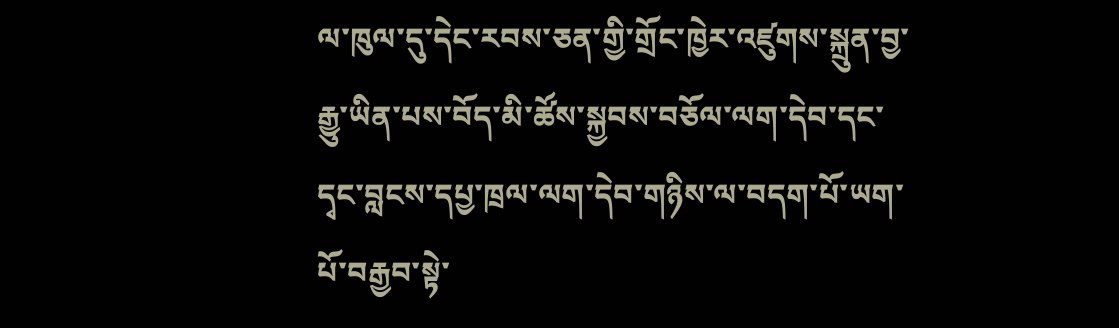ལ་ཁུལ་དུ་དེང་རབས་ཅན་གྱི་གྲོང་ཁྱེར་འཛུགས་སྐྲུན་བྱ་རྒྱུ་ཡིན་པས་བོད་མི་ཚོས་སྐྱབས་བཅོལ་ལག་དེབ་དང་དྭང་བླངས་དཔྱ་ཁྲལ་ལག་དེབ་གཉིས་ལ་བདག་པོ་ཡག་པོ་བརྒྱབ་སྟེ་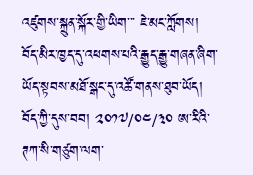འཛུགས་སྐྲུན་སྐོར་གྱི་ཡིག་་་ ཇེ་མང་ཀློགས།
བོད་མིར་ཁྱད་དུ་འཕགས་པའི་རྒྱུད་རྒྱུ་གཞན་ཞིག་ཡོད་སྟབས་མཐོ་སྒང་དུ་འཚོ་གནས་ཐུབ་ཡོད། བོད་ཀྱི་དུས་བབ། ༢༠༡༧/༠༤/༣༠ ཨ་རིའི་ཊཀ་སི་གཙུག་ལག་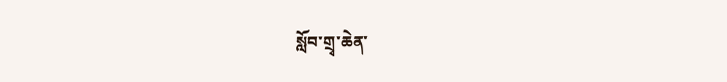སློབ་གྲྭ་ཆེན་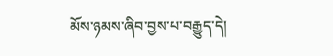མོས་ཉམས་ཞིབ་བྱས་པ་བརྒྱུད་དེ།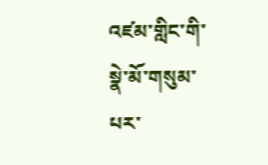འཛམ་གླིང་གི་སྣེ་མོ་གསུམ་པར་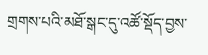གྲགས་པའི་མཐོ་སྒང་དུ་འཚོ་སྡོད་བྱས་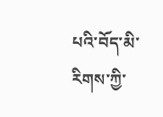པའི་བོད་མི་རིགས་ཀྱི་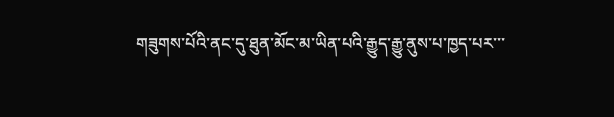གཟུགས་པོའི་ནང་དུ་ཐུན་མོང་མ་ཡིན་པའི་རྒྱུད་རྒྱུ་ནུས་པ་ཁྱད་པར་་་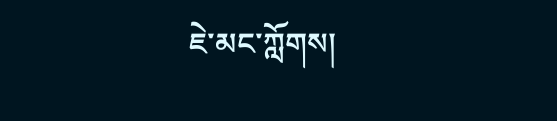ཇེ་མང་ཀློགས།